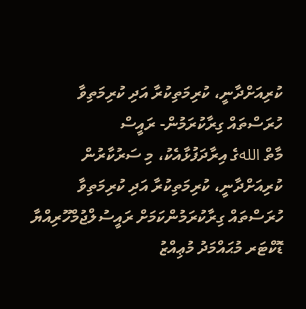ކުރިއަށްދާނީ، ކުރިމަތިކުރާ އަދި ކުރިމަތިވާ ހުރަސްތައް ގިރާކުރަމުން- ރައީސް
މާތް اللهގެ އިރާދަފުޅާއެކު، މި ސަރުކާރުން ކުރިއަށްދާނީ، ކުރިމަތިކުރާ އަދި ކުރިމަތިވާ ހުރަސްތައް ގިރާކުރަމުންކަމަށް ރައީސުލްޖުމްހޫރިއްޔާ ޑޮކްޓަރ މުޙައްމަދު މުޢިއްޒު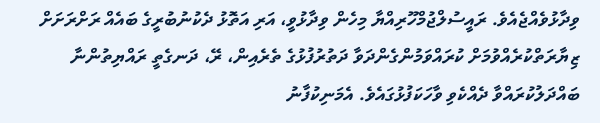ވިދާޅުވެއްޖެއެވެ. ރައީސުލްޖުމްހޫރިއްޔާ މިހެން ވިދާޅުވީ، އަރި އަތޮޅު ދެކުނުބުރީގެ ބައެއް ރަށްރަށަށް ޒިޔާރަތްކުރެއްވުމަށް ކުރައްވަމުންގެންދަވާ ދަތުރުފުޅުގެ ތެރެއިން، ރޭ، ދަނގެތީ ރައްޔިތުންނާ ބައްދަލުކުރައްވާ ދެއްކެވި ވާހަކަފުޅުގައެވެ. އެމަނިކުފާނު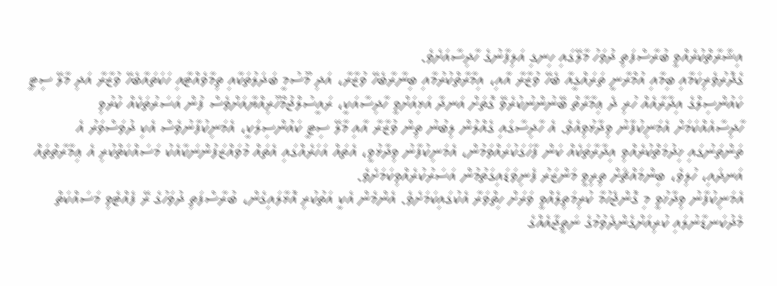އިޝާރާތްކުރެއްވީ ބުރާސްފަތި ދުވަހު މާލޭގައި ހިނގި އަލިފާނުގެ ހާދިސާއަށެވެ.
ގެދޮރުވެރިކަމާއި ބިމާއި އުމްރާނީ ތަރައްގީއާ ބެހޭ ވުޒާރާ އާއި، އިމާރާތްކުރުމާއި ބިނާރާބެހޭ ވުޒާރާ، އަދި މޫސުމީ ބަދަލުތަކާއި ތިމާވެއްޓާއި ހަކަތައާބެހޭ ވުޒާރާ އަދި މާލޭ ސިޓީ ކައުންސިލްގެ އިދާރާއެއް ހުރި ދެ ޢިމާރާތް ބޭނުންނުކުރެވޭ ގޮތަށް އަނދާ އަޅިއަށްވީ ހާދިސާއަކީ، ރައީސުލްޖުމްހޫރިއްޔާއަށްވެސް ފުން އަސަރުތަކެއް ކުރުވި ހާދިސާއެއްކަމަށް އެމަނިކުފާނު ވިދާޅުވިއެވެ. އެ ހާދިސާގައި ގެއްލުން ލިބުނު ތިން ވުޒާރާ އާއި މާލޭ ސިޓީ ކައުންސިލަކީ، އެމަނިކުފާނުވެސް އެކި ދުވަސްވަރު އެ ތަންތަނުގައި ޚިދުމަތްކުރެއްވި އިދާރާތަކެއް ކަން ފާހަގަކުރައްވަމުން، އެމަނިކުފާނު ވިދާޅުވީ، އެތައް އަހަރެއްގައި އެތައް މުވައްޒަފުންނަކާއެކު މަސައްކަތްކުރި އެ ޢިމާރާތްތައް އަނދައި، ހުލިވެ، ބިންމައްޗަށް ތިރިވީ މަންޒަރު ފެނިވަޑައިގަތުމުން އަސަރުކުރެއްވިކަމަށެވެ.
އެމަނިކުފާނު ވިދާޚުވީ މި ގޮންޖެހުމާ ކުރިމަތިލެއްވީ ވަރަށް ހިތްވަރާ އެކުގައިކަމަށެވެ. އެންމެން އެކީ އަތުކުރި އޮޅާލައިގެން، ބުރާސްފަތި ދުވަހުގެ ރޭ ފެއްޓެވި މަސައްކަތް މެދުކަނޑާނުލައި ކުރިއަށްގެންދެވުމުގެ ނަތީޖާއެއްގެ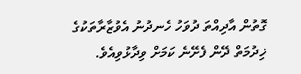ގޮތުން އާދިއްތަ ދުވަހު ހެނދުނު އެވުޒާރާތަކުގެ ޚިދުމަތް ދޭން ފެށޭނެ ކަމަށް ވިދާޅުވިއެވެ.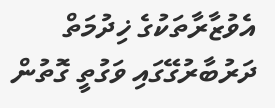އެވުޒާރާތަކުގެ ޚިދުމަތް ދަރުބާރުގޭގައި ވަގުތީ ގޮތުން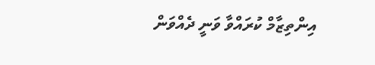އިންތިޒާމް ކުރައްވާ ވަނީ ދެއްވަން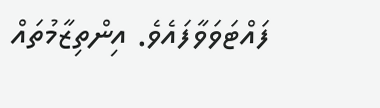ފައްޓަވަވާފައެވެ. އިންތިޒާމުތައް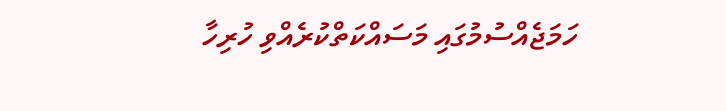ހަމަޖެއްސުމުގައި މަސައްކަތްކުރެއްވި ހުރިހާ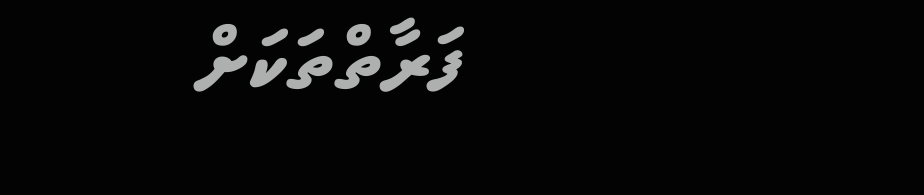ފަރާތްތަކަށް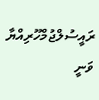ރައީސުލްޖުމްހޫރިއްޔާ ވަނީ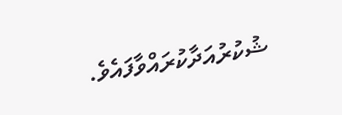ޝުކުރުއަދާކުރައްވާފައެވެ.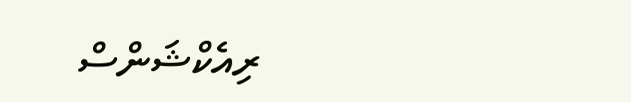ރިއެކްޝަންސް